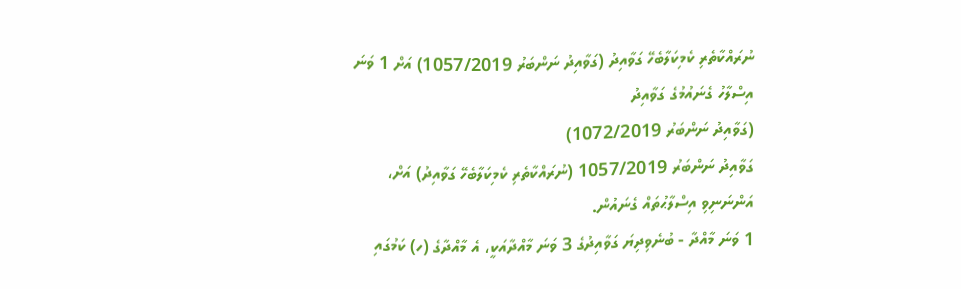ނުރައްކާތެރި ކެމިކަލާބެހޭ ގަވާއިދު (ގަވާއިދު ނަންބަރު 1057/2019) އަށް 1 ވަނަ އިސްލާހު ގެނައުމުގެ ގަވާއިދު
(ގަވާއިދު ނަންބަރު 1072/2019)
ގަވާއިދު ނަންބަރު 1057/2019 (ނުރައްކާތެރި ކެމިކަލާބެހޭ ގަވާއިދު) އަށް، އަންނަނިވި އިސްލާޙުތައް ގެނައުން.
1 ވަނަ މާއްދާ - ބުނެވިދިޔަ ގަވާއިދުގެ 3 ވަނަ މާއްދާއަކީ، އެ މާއްދާގެ (ހ) ކަމުގައި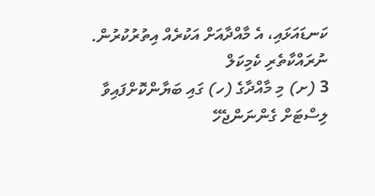ކަނޑައަޅައި، އެ މާއްދާއަށް އަކުރެއް އިތުރުކުރުން.
ނުރައްކާތެރި ކެމިކަލް
3 (ށ) މި މާއްދާގެ (ހ) ގައި ބަޔާންކޮށްފައިވާ ލިސްޓަށް ގެންނަންޖެހޭ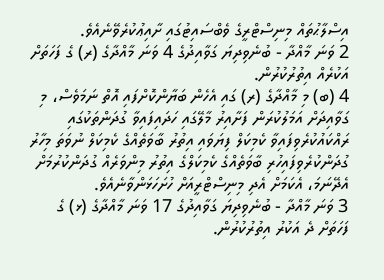އިސްލާޙުތައް މިނިސްޓްރީގެ ވެބްސައިޓުގައި ށާއިޢުކުރެވޭނެއެވެ.
2 ވަނަ މާއްދާ - ބުނެވިދިޔަ ގަވާއިދުގެ 4 ވަނަ މާއްދާގެ (ރ) ގެ ފަހަތަށް އަކުރެއް އިތުރުކުރުން.
4 (ބ) މި މާއްދާގެ (ރ) ގައި އެހެން ބަޔާންކޮށްފައި އޮތް ނަމަވެސް، މި ގަވާއިދަށް އަމަލުކުރަން ފަށާއިރު މާލޭގައި ހަދައިފައިވާ ގުދަންތަކުގައި ރައްކައުކުރެވިފައިވާ ކެމިކަލް ފިޔަވައި އިތުރު ބާވަތެއްގެ ކެމިކަލް ނުވަތަ މިހާރު ގުދަންކުރެވިފައިހުރި ބާވަތެއްގެ ކެމިކަލްގެ އިތުރު މިންވަރެއް ގުދަންކުރުމަށް އެދޭނަމަ، އެކަމަށް އެދި މިނިސްޓްރީއަށް ހުށަހަޅަންވާނެއެވެ.
3 ވަނަ މާއްދާ - ބުނެވިދިޔަ ގަވާއިދުގެ 17 ވަނަ މާއްދާގެ (ޅ) ގެ ފަހަތަށް ދެ އަކުރު އިތުރުކުރުން.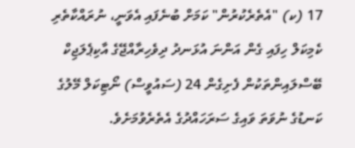17 (ކ) "އެތެރެކުރުން" ކަމަށް ބުނެފައި އެވަނީ، ނުރައްކާތެރި ކެމިކަލް ހިފައި ގެން އަންނަ އުޅަނދު ދިވެހިރާއްޖޭގެ އާކިޕެލަޖިކް ބޭސްލައިންތަކުން ފެށިގެން 24 (ސައުވީސް) ނޯޓިކަލް މޭލުގެ ކަނޑުގެ ނުވަތަ ވައިގެ ސަރަހައްދުގެ އެތެރެވުމަށެވެ.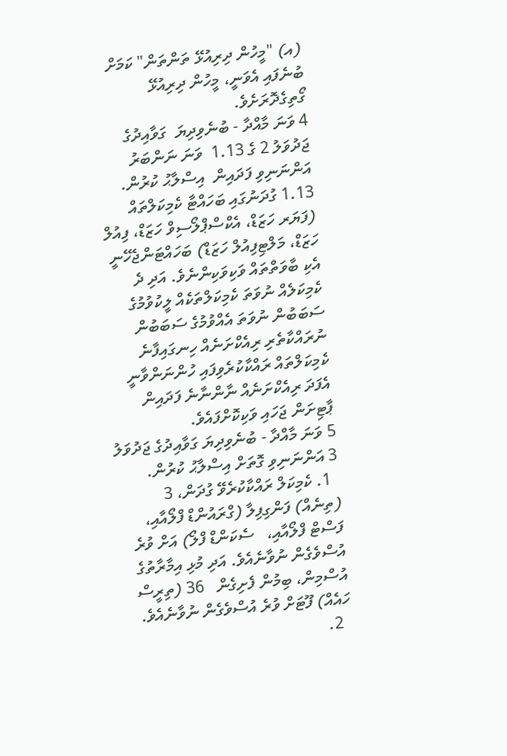(އ) "މީހުން ދިރިއުޅޭ ތަންތަން" ކަމަށް ބުނެފައި އެވަނީ، މީހުން ދިރިއުޅޭ ގޯތިގެދޮރަށެވެ.
4 ވަނަ މާއްދާ - ބުނެވިދިޔަ  ގަވާއިދުގެ ޖަދުވަލު 2 ގެ 1.13  ވަނަ ނަންބަރު އަންނަނިވި ފަދައިން  އިސްލާޙު ކުރުން.
1.13 ގުދަނުގައި ބަހައްޓާ ކެމިކަލްތައް (ފަޔަރ ހަޒަޑް، އެކްސްޕްލޯސިވް ހަޒަޑް، ފިއުލް ހަޒަޑް، މަލްޓިފިއުލް ހަޒަޑް) ބަހައްޓަންޖެހޭނީ އެކި ބާވަތްތައް ވަކިވަކިންނެވެ. އަދި ދެ ކެމިކަލެއް ނުވަތަ ކެމިކަލްތަކެއް ލީކުވުމުގެ ސަބަބުން ނުވަތަ އެއްވުމުގެ ސަބަބުން ނުރައްކާތެރި ރިއެކްށަނެއް ހިނގައިފާނެ ކެމިކަލްތައް ރައްކާކުރެވިފައި ހުންނަންވާނީ އެފަދަ ރިއެކްށަނެއް ނާންނާނެ ފަދައިން ޕާޓިށަން ޖަހައި ވަކިކޮށްފައެވެ.
5 ވަނަ މާއްދާ - ބުނެވިދިޔަ ގަވާއިދުގެ ޖަދުވަލު 3 އަންނަނިވި ގޮތަށް އިސްލާޙު ކުރުން.
  1. ކެމިކަލް ރައްކާކުރެވޭ ގުދަން، 3 (ތިނެއް) ފަންގިފިލާ (ގްރައުންޑް ފްލޯއާއި، ފަސްޓް ފްލޯއާއި،   ސެކަންޑް ފްލޯ) އަށް ވުރެ އުސްވެގެން ނުވާނެއެވެ. އަދި މުޅި އިމާރާތުގެ އުސްމިން، ބިމުން ފެށިގެން   36 (ތިރީސް ހައެއް) ފޫޓަށް ވުރެ އުސްވެގެން ނުވާނެއެވެ.
  2.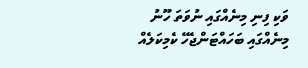ވަކި ފިނި މިނެއްގައި ނުވަތަ ހޫނު މިނެއްގައި ބަހައްޓަންޖެހޭ ކެމިކަލެއް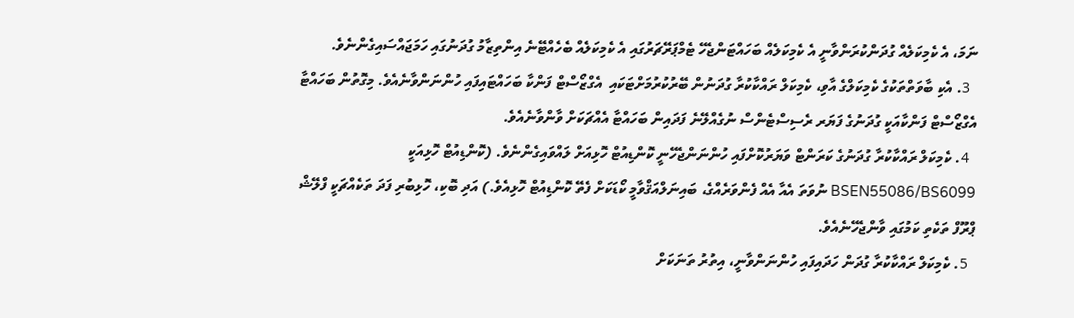ނަމަ، އެ ކެމިކަލެއް ގުދަންކުރަންވާނީ އެ ކެމިކަލެއް ބަހައްޓަންޖެހޭ ޓެމްޕަރޭޗަރުގައި އެ ކެމިކަލެއް ބެހެއްޓޭނެ އިންތިޒާމު ގުދަނުގައި ހަމަޖައްސައިގެންނެވެ.
  3. އެކި ބާވަތްތަކުގެ ކެމިކަލްގެ އާވި، ކެމިކަލް ރައްކާކުރާ ގުދަނުން ބޭރުކުރުމަށްޓަކައި  އެގްޒޯސްޓް ފަންކާ ބަހައްޓައިފައި ހުންނަންވާނެއެވެ. މިގޮތުން ބަހައްޓާ އެގްޒޯސްޓް ފަންކާއަކީ ގުދަނުގެ ފަޔަރ ރެސިސްޓެންސް ނުގެއްލޭނެ ފަދައިން ބަހައްޓާ އެއްޗަކަށް ވާންވާނެއެވެ.
  4. ކެމިކަލް ރައްކާކުރާ ގުދަނުގެ ކަރަންޓް ވަޔަރުކޮށްފައި ހުންނަންޖެހޭނީ ކޮންޑިއުޓް ހޮޅިއަށް ލައްވައިގެންނެވެ. (ކޮންޑިއުޓް ހޮޅިއަކީ BSEN55086/BS6099 ނުވަތަ އެއާ އެއް ފެންވަރެއްގެ، ބައިނަލްއަޤްވާމީ ކޯޑަކަށް ފެތޭ ކޮންޑިއުޓް ހޮޅިއެވެ.) އަދި ބޮކި، ހޮޅިބުރި ފަދަ ތަކެއްޗަކީ ފްލޭޝް ޕްރޫފް ތަކެތި ކަމުގައި ވާންޖެހޭނެއެވެ.
  5. ކެމިކަލް ރައްކާކުރާ ގުދަން ހަދައިފައި ހުންނަންވާނީ، އިތުރު ތަނަކަށް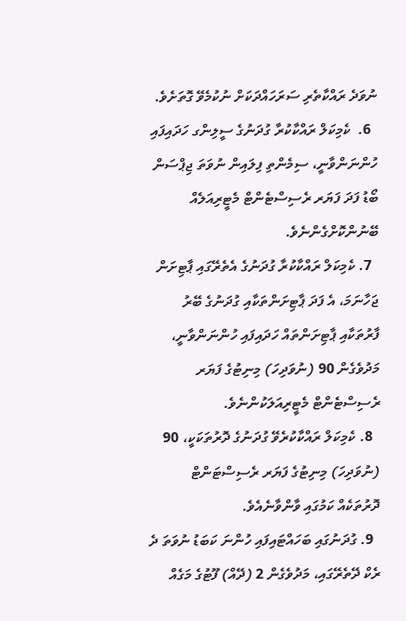ނުވަދެ ރައްކާތެރި ސަރަހައްދަކަށް ނުކުމެވޭ ގޮތަށެވެ.
  6.  ކެމިކަލް ރައްކާކުރާ ގުދަނުގެ ސީލިންގ ހަދައިފައި ހުންނަންވާނީ، ސިމެންތި ފިލައިން ނުވަތަ ޖިޕްސަން ބޯޑު ފަދަ ފަޔަރ ރެސިސްޓެންޓް މެޓީރިއަލެއް ބޭނުންކޮށްގެންނެވެ.
  7. ކެމިކަލް ރައްކާކުރާ ގުދަނުގެ އެތެރޭގައި ޕާޓިށަން ޖަހާނަމަ، އެ ފަދަ ޕާޓިށަންތަކާއި ގުދަނުގެ ބޭރު ފާރުތަކާއި ޕާޓިށަންތައް ހަދައިފައި ހުންނަންވާނީ، މަދުވެގެން 90 (ނުވަދިހަ) މިނިޓުގެ ފަޔަރ ރެސިސްޓެންޓް މެޓީރިއަލަކުންނެވެ.
  8. ކެމިކަލް ރައްކާކުރެވޭ ގުދަނުގެ ދޮރުތަކަކީ، 90 (ނުވަދިހަ) މިނިޓުގެ ފަޔަރ ރެސިސްޓަންޓް ދޮރުތަކެއް ކަމުގައި ވާންވާނެއެވެ.
  9. ގުދަނުގައި ބަހައްޓައިފައި ހުންނަ ކަބަޑު ނުވަތަ ދެ ރެކް ދޭތެރޭގައި، މަދުވެގެން 2 (ދޭއް) ފޫޓުގެ މަގެއް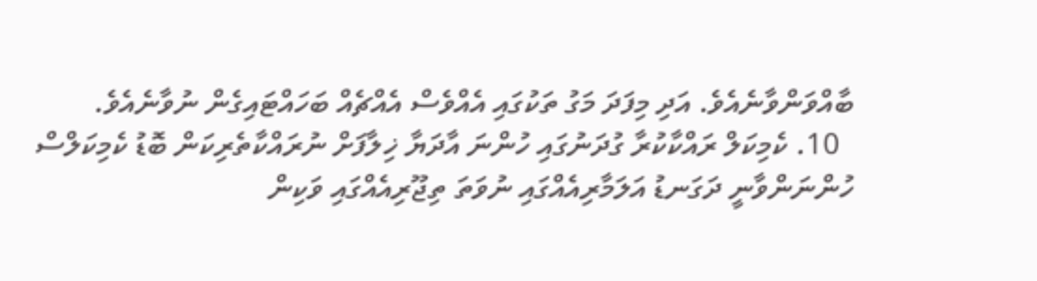ބާއްވަންވާނެއެވެ. އަދި މިފަދަ މަގު ތަކުގައި އެއްވެސް އެއްޗެއް ބަހައްޓައިގެން ނުވާނެއެވެ.
  10. ކެމިކަލް ރައްކާކުރާ ގުދަނުގައި ހުންނަ އާދަޔާ ޚިލާފަށް ނުރައްކާތެރިކަން ބޮޑު ކެމިކަލްސް ހުންނަންވާނީ ދަގަނޑު އަލަމާރިއެއްގައި ނުވަތަ ތިޖޫރިއެއްގައި ވަކިން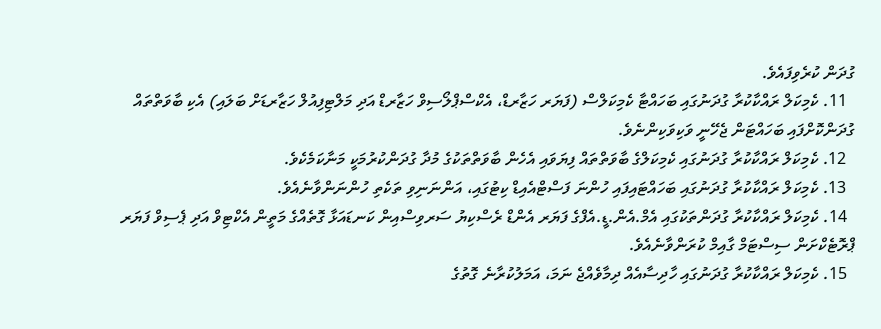ގުދަން ކުރެވިފައެވެ.
  11. ކެމިކަލް ރައްކާކުރާ ގުދަނުގައި ބަހައްޓާ ކެމިކަލްސް (ފަޔަރ ހަޒާރޑް، އެކްސްޕްލޯސިވް ހަޒާރޑް އަދި މަލްޓިފިއުލް ހަޒާރޑަށް ބަލައި) އެކި ބާވަތްތައް ގުދަންކޮށްފައި ބަހައްޓަން ޖެހޭނީ ވަކިވަކިންނެވެ.
  12. ކެމިކަލް ރައްކާކުރާ ގުދަނުގައި ކެމިކަލްގެ ބާވަތްތައް ފިޔަވައި އެހެން ބާވަތްތަކުގެ މުދާ ގުދަންކުރުމަކީ މަނާކަމެކެވެ.
  13. ކެމިކަލް ރައްކާކުރާ ގުދަނުގައި ބަހައްޓައިފައި ހުންނަ ފަސްޓްއެއިޑް ކިޓުގައި، އަންނަނިވި ތަކެތި ހުންނަންވާނެއެވެ.
  14. ކެމިކަލް ރައްކާކުރާ ގުދަންތަކުގައި އެމް.އެން.ޑީ.އެފްގެ ފަޔަރ އެންޑް ރެސްކިޔު ސަރވިސްއިން ކަނޑައަޅާ ގޮތެއްގެ މަތީން އެކްޓިވް އަދި ޕެސިވް ފަޔަރ ޕްރޮޓެކްށަން ސިސްޓަމް ގާއިމް ކުރަންވާނެއެވެ.
  15. ކެމިކަލް ރައްކާކުރާ ގުދަނުގައި ހާދިސާއެއް ދިމާވެއްޖެ ނަމަ، އަމަލުކުރާނެ ގޮތުގެ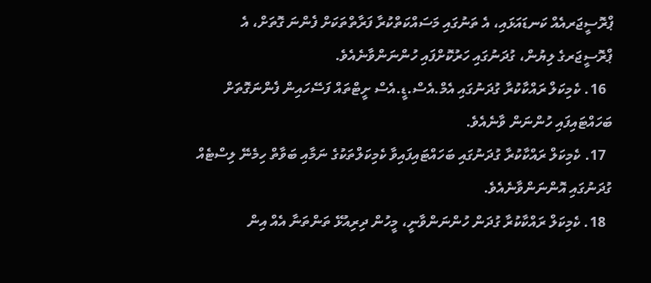ޕްރޮސީޖަރއެއް ކަނޑައަޅައި، އެ ތަނުގައި މަސައްކަތްކުރާ ފަރާތްތަކަށް ފެންނަ ގޮތަށް، އެ ޕްރޮސީޖަރގެ ލިޔުން، ގުދަނުގައި ހަރުކޮށްފައި ހުންނަންވާނެއެވެ.
  16. ކެމިކަލް ރައްކާކުރާ ގުދަނުގައި އެމް.އެސް.ޑީ.އެސް ށީޓްތައް ފަސޭހައިން ފެންނަގޮތަށް ބަހައްޓައިފައި ހުންނަން ވާނެއެވެ.
  17. ކެމިކަލް ރައްކާކުރާ ގުދަނުގައި ބަހައްޓައިފައިވާ ކެމިކަލްތަކުގެ ނަމާއި ބަވާތް ހިމެނޭ ލިސްޓެއް ގުދަނުގައި އޮންނަންވާނެއެވެ.
  18. ކެމިކަލް ރައްކާކުރާ ގުދަން ހުންނަންވާނީ، މީހުން ދިރިއުޅޭ ތަންތަނާ އެއް އިން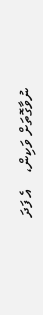ނުވާގޮތަށް ވަކިން،    އެ ފަދަ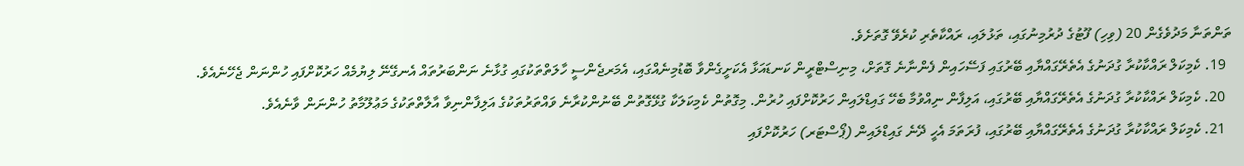ތަންތަނާ މަދުވެގެން 20 (ވިހި) ފޫޓުގެ ދުރުމިނުގައި، ތަޅުލައި، ރައްކާތެރި ކުރެވޭ ގޮތަށެވެ.
  19. ކެމިކަލް ރައްކާކުރާ ގުދަނުގެ އެތެރޭގައްޔާއި ބޭރުގައި ފަސޭހައިން ފެންނާނެ ގޮތަށް، މިނިސްޓްރީން ކަނޑައަޅާ އެކަށީގެންވާ ބޮޑުމިނެއްގައި، އެމަރޖެންސީ ހާލަތްތަކުގައި ގުޅާނެ ނަންބަރުތައް އެނގޭނޭ ލިޔުމެއް ހަރުކޮށްފައި ހުންނަން ޖެހޭނެއެވެ.
  20. ކެމިކަލް ރައްކާކުރާ ގުދަނުގެ އެތެރޭގައްޔާއި ބޭރުގައި، އަލިފާން ނިއްވުމާ ބެހޭ ގައިޑްލައިން ހަރުކޮށްފައި ހުރުން. މިގޮތުން ކެމިކަލަކާ ގުޅޭގޮތުން ބޭނުންކުރާނެ ވައްތަރުތަކުގެ އަލިފާންނިވާ އާލާތްތަކުގެ މަޢުލޫމާތު ހުންނަން ވާނެއެވެ.
  21. ކެމިކަލް ރައްކާކުރާ ގުދަނުގެ އެތެރޭގައްޔާއި ބޭރުގައި، ފުރަތަމަ އެހީ ދޭނެ ގައިޑްލައިން (ޕޯސްޓަރ) ހަރުކޮށްފައި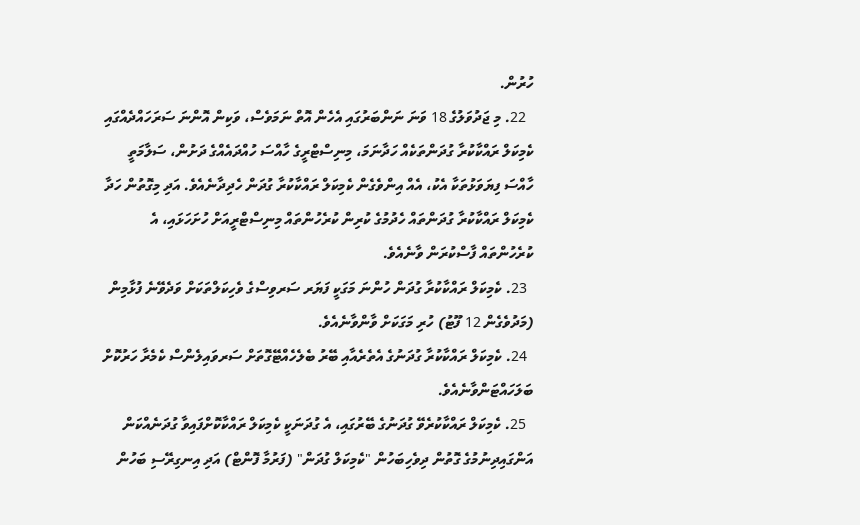ހުރުން.
  22. މި ޖަދުވަލުގެ 18 ވަނަ ނަންބަރުގައި އެހެން އޮތް ނަމަވެސް، ވަކިން އޮންނަ ސަރަހައްދެއްގައި ކެމިކަލް ރައްކާކުރާ ގުދަންތަކެއް ހަދާނަމަ، މިނިސްޓްރީގެ ހާއްސަ ހުއްދައެއްގެ ދަށުން، ސަލާމަތީ ހާއްސަ ފިޔަވަޅުތަކާ އެކު، އެއް އިންވެގެން ކެމިކަލް ރައްކާކުރާ ގުދަން ހެދިދާނެއެވެ. އަދި މިގޮތުން ހަދާ ކެމިކަލް ރައްކާކުރާ ގުދަންތައް ހެދުމުގެ ކުރިން ކުރެހުންތައް މިނިސްޓްރީއަށް ހުށަހަޅައި، އެ ކުރެހުންތައް ފާސްކުރަން ވާނެއެވެ.
  23. ކެމިކަލް ރައްކާކުރާ ގުދަން ހުންނަ މަގަކީ ފަޔަރ ސަރވިސްގެ ވެހިކަލްތަކަށް ވަދެވޭނެ ފުޅާމިން (މަދުވެގެން 12 ފޫޓު) ހުރި މަގަކަށް ވާންވާނެއެވެ.
  24. ކެމިކަލް ރައްކާކުރާ ގުދަނުގެ އެތެރެއާއި ބޭރު ބެލެހެއްޓޭގޮތަށް ސަރވައިލެންސް ކެމެރާ ހަރުކޮށް ބަލަހައްޓަންވާނެއެވެ.
  25. ކެމިކަލް ރައްކާކުރެވޭ ގުދަނުގެ ބޭރުގައި، އެ ގުދަނަކީ ކެމިކަލް ރައްކާކޮށްފައިވާ ގުދަނެއްކަން އަންގައިދިނުމުގެ ގޮތުން ދިވެހިބަހުން "ކެމިކަލް ގުދަން" (ފަރުމާ ފޮންޓް) އަދި އިނގިރޭސި ބަހުން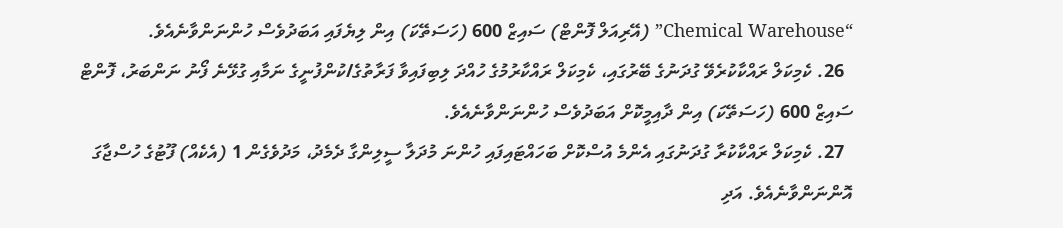“Chemical Warehouse” (އޭރިއަލް ފޮންޓް) ސައިޒް 600 (ހަސަތޭކަ) އިން ލިޔެފައި އަބަދުވެސް ހުންނަންވާނެއެވެ.
  26. ކެމިކަލް ރައްކާކުރެވޭ ގުދަނުގެ ބޭރުގައި، ކެމިކަލް ރައްކާރުމުގެ ހުއްދަ ލިބިފައިވާ ފަރާތުގެ/ކުންފުނީގެ ނަމާއި ގުޅޭނެ ފޯނު ނަންބަރު، ފޮންޓް ސައިޒް 600 (ހަސަތޭކަ) އިން ދާއިމީކޮށް އަބަދުވެސް ހުންނަންވާނެއެވެ.
  27. ކެމިކަލް ރައްކާކުރާ ގުދަނުގައި އެންމެ އުސްކޮށް ބަހައްޓައިފައި ހުންނަ މުދަލާ ސީލިންގާ ދެމެދު، މަދުވެގެން 1 (އެކެއް) ފޫޓުގެ ހުސްޖާގަ އޮންނަންވާނެއެވެ. އަދި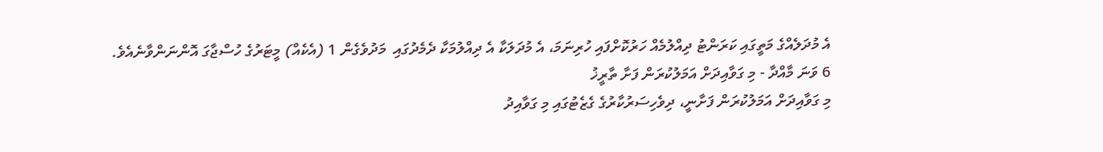އެ މުދަލެއްގެ މަތީގައި ކަރަންޓު ދިއްލުމެއް ހަރުކޮށްފައި ހުރިނަމަ، އެ މުދަލަކާ އެ ދިއްލުމަކާ ދެމެދުގައި  މަދުވެގެން 1 (އެކެއް) މީޓަރުގެ ހުސްޖާގަ އޮންނަންވާނެއެވެ.
6 ވަނަ މާއްދާ - މި ގަވާއިދަށް އަމަލުކުރަން ފަށާ ތާރީޚު
މި ގަވާއިދަށް އަމަލުކުރަން ފަށާނީ، ދިވެހިސަރުކާރުގެ ގެޒެޓުގައި މި ގަވާއިދު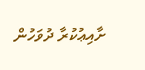ށާއިޢުކުރާ ދުވަހުން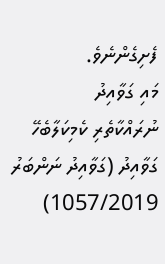ފެށިގެންނެވެ.
މައި ގަވާއިދު
ނުރައްކާތެރި ކެމިކަލާބެހޭ ގަވާއިދު (ގަވާއިދު ނަންބަރު 1057/2019)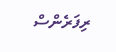ރިފަރެންސް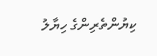ކިޔުންތެރިންގެ ހިޔާލު